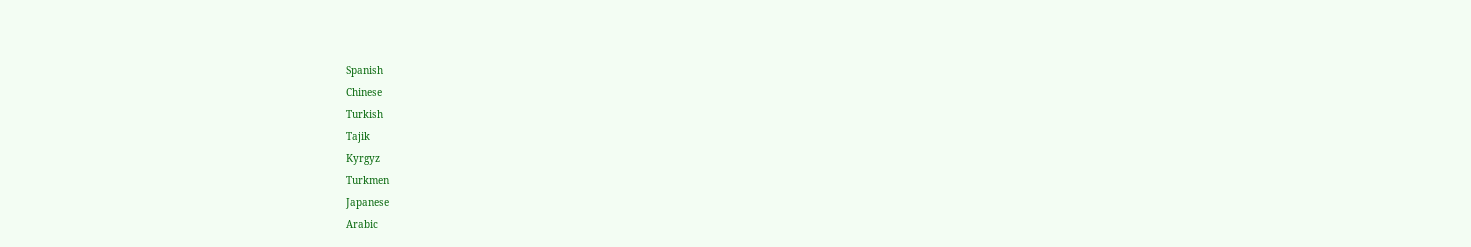Spanish
Chinese
Turkish
Tajik
Kyrgyz
Turkmen
Japanese
Arabic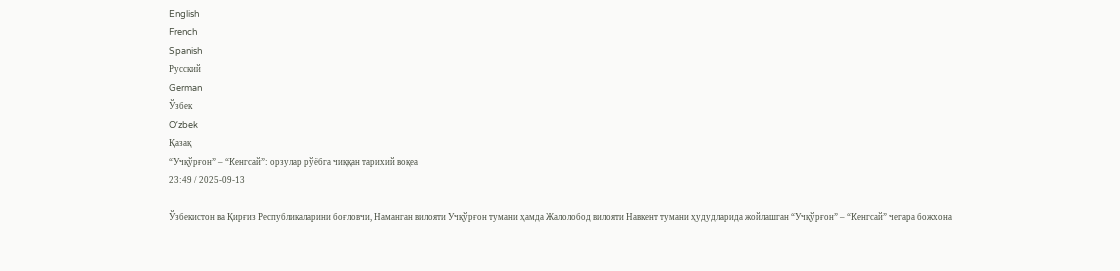English
French
Spanish
Русский
German
Ўзбек
Oʻzbek
Қазақ
“Учқўрғон” – “Кенгсай”: орзулар рўёбга чиққан тарихий воқеа
23:49 / 2025-09-13

Ўзбекистон ва Қирғиз Республикаларини боғловчи, Наманган вилояти Учқўрғон тумани ҳамда Жалолобод вилояти Навкент тумани ҳудудларида жойлашган “Учқўрғон” – “Кенгсай” чегара божхона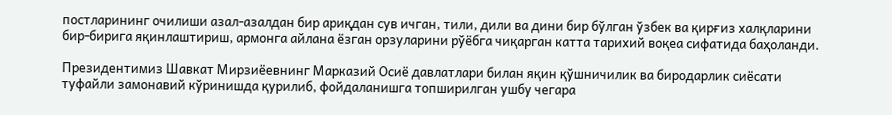постларининг очилиши азал-азалдан бир ариқдан сув ичган, тили, дили ва дини бир бўлган ўзбек ва қирғиз халқларини бир-бирига яқинлаштириш, армонга айлана ёзган орзуларини рўёбга чиқарган катта тарихий воқеа сифатида баҳоланди.

Президентимиз Шавкат Мирзиёевнинг Марказий Осиё давлатлари билан яқин қўшничилик ва биродарлик сиёсати туфайли замонавий кўринишда қурилиб, фойдаланишга топширилган ушбу чегара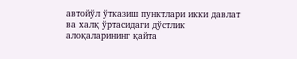автойўл ўтказиш пунктлари икки давлат ва халқ ўртасидаги дўстлик алоқаларининг қайта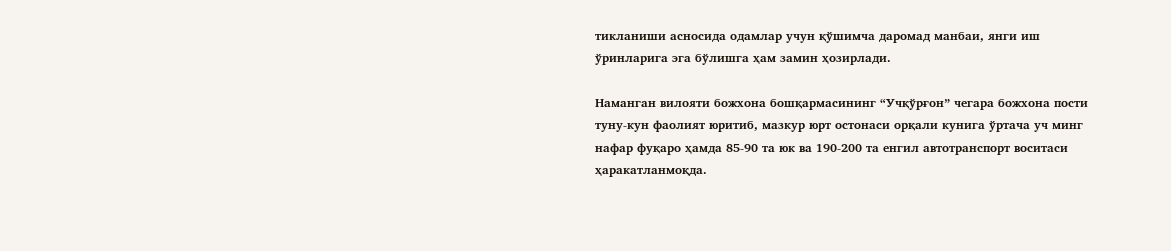тикланиши асносида одамлар учун қўшимча даромад манбаи, янги иш ўринларига эга бўлишга ҳам замин ҳозирлади.

Наманган вилояти божхона бошқармасининг “Учқўрғон” чегара божхона пости туну-кун фаолият юритиб, мазкур юрт остонаси орқали кунига ўртача уч минг нафар фуқаро ҳамда 85-90 та юк ва 190-200 та енгил автотранспорт воситаси ҳаракатланмоқда.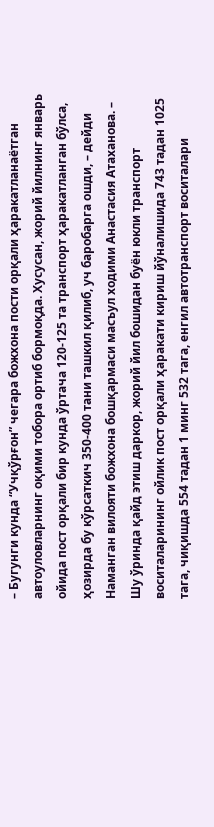– Бугунги кунда “Учқўрғон” чегара божхона пости орқали ҳаракатланаётган автоуловларнинг оқими тобора ортиб бормоқда. Хусусан, жорий йилнинг январь ойида пост орқали бир кунда ўртача 120-125 та транспорт ҳаракатланган бўлса, ҳозирда бу кўрсаткич 350-400 тани ташкил қилиб, уч баробарга ошди, – дейди Наманган вилояти божхона бошқармаси масъул ходими Анастасия Атаханова. – Шу ўринда қайд этиш даркор, жорий йил бошидан буён юкли транспорт воситаларининг ойлик пост орқали ҳаракати кириш йўналишида 743 тадан 1025 тага, чиқишда 554 тадан 1 минг 532 тага, енгил автотранспорт воситалари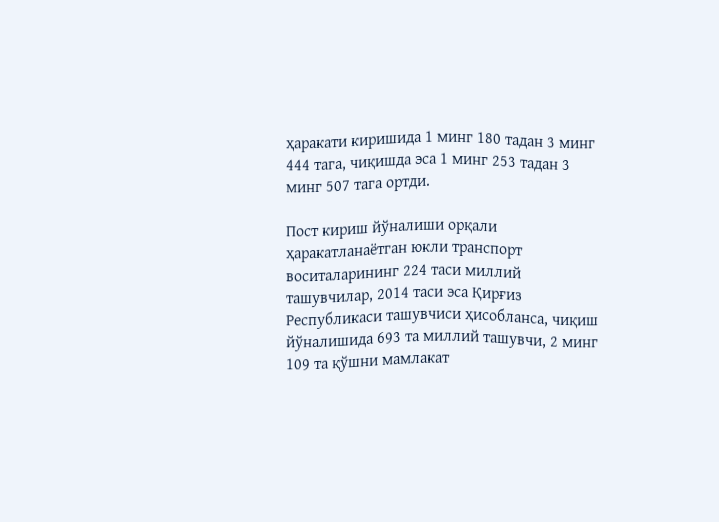ҳаракати киришида 1 минг 180 тадан 3 минг 444 тага, чиқишда эса 1 минг 253 тадан 3 минг 507 тага ортди.

Пост кириш йўналиши орқали ҳаракатланаётган юкли транспорт воситаларининг 224 таси миллий ташувчилар, 2014 таси эса Қирғиз Республикаси ташувчиси ҳисобланса, чиқиш йўналишида 693 та миллий ташувчи, 2 минг 109 та қўшни мамлакат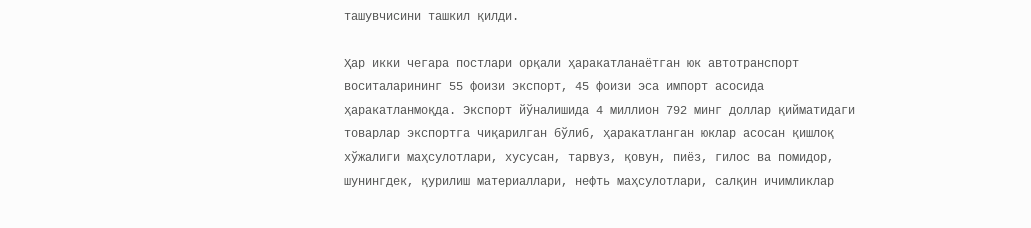ташувчисини ташкил қилди.

Ҳар икки чегара постлари орқали ҳаракатланаётган юк автотранспорт воситаларининг 55 фоизи экспорт, 45 фоизи эса импорт асосида ҳаракатланмоқда. Экспорт йўналишида 4 миллион 792 минг доллар қийматидаги товарлар экспортга чиқарилган бўлиб, ҳаракатланган юклар асосан қишлоқ хўжалиги маҳсулотлари, хусусан, тарвуз, қовун, пиёз, гилос ва помидор, шунингдек, қурилиш материаллари, нефть маҳсулотлари, салқин ичимликлар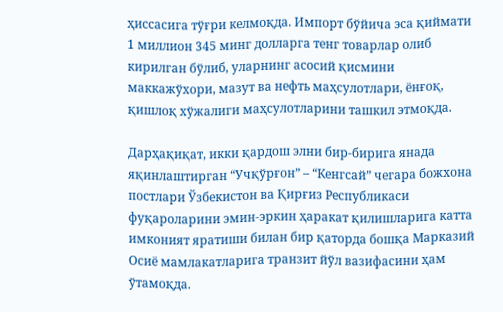ҳиссасига тўғри келмоқда. Импорт бўйича эса қиймати 1 миллион 345 минг долларга тенг товарлар олиб кирилган бўлиб, уларнинг асосий қисмини маккажўхори, мазут ва нефть маҳсулотлари, ёнғоқ, қишлоқ хўжалиги маҳсулотларини ташкил этмоқда.

Дарҳақиқат, икки қардош элни бир-бирига янада яқинлаштирган “Учқўрғон” – “Кенгсай” чегара божхона постлари Ўзбекистон ва Қирғиз Республикаси фуқароларини эмин-эркин ҳаракат қилишларига катта имконият яратиши билан бир қаторда бошқа Марказий Осиё мамлакатларига транзит йўл вазифасини ҳам ўтамоқда.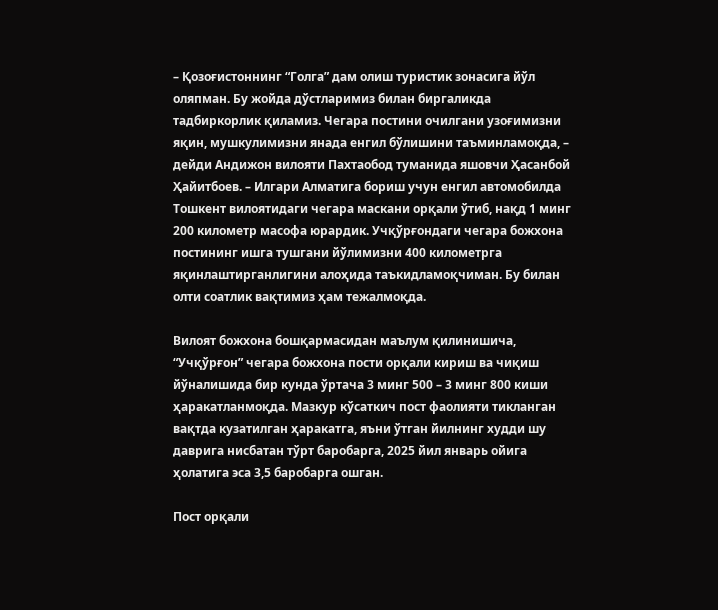– Қозоғистоннинг “Голга” дам олиш туристик зонасига йўл оляпман. Бу жойда дўстларимиз билан биргаликда тадбиркорлик қиламиз. Чегара постини очилгани узоғимизни яқин, мушкулимизни янада енгил бўлишини таъминламоқда, – дейди Андижон вилояти Пахтаобод туманида яшовчи Ҳасанбой Ҳайитбоев. – Илгари Алматига бориш учун енгил автомобилда Тошкент вилоятидаги чегара маскани орқали ўтиб, нақд 1 минг 200 километр масофа юрардик. Учқўрғондаги чегара божхона постининг ишга тушгани йўлимизни 400 километрга яқинлаштирганлигини алоҳида таъкидламоқчиман. Бу билан олти соатлик вақтимиз ҳам тежалмоқда.

Вилоят божхона бошқармасидан маълум қилинишича, “Учқўрғон” чегара божхона пости орқали кириш ва чиқиш йўналишида бир кунда ўртача 3 минг 500 – 3 минг 800 киши ҳаракатланмоқда. Мазкур кўсаткич пост фаолияти тикланган вақтда кузатилган ҳаракатга, яъни ўтган йилнинг худди шу даврига нисбатан тўрт баробарга, 2025 йил январь ойига ҳолатига эса 3,5 баробарга ошган.

Пост орқали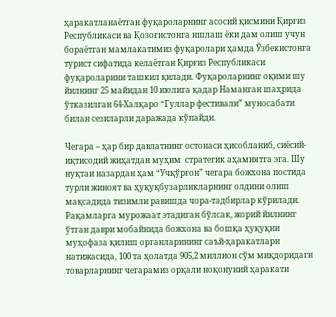ҳаракатланаётган фуқароларнинг асосий қисмини Қирғиз Республикаси ва Қозоғистонга ишлаш ёки дам олиш учун бораётган мамлакатимиз фуқаролари ҳамда Ўзбекистонга турист сифатида келаётган Қирғиз Республикаси фуқароларини ташкил қилади. Фуқароларнинг оқими шу йилнинг 25 майидан 10 июлига қадар Наманган шаҳрида ўтказилган 64-Халқаро “Гуллар фестивали” муносабати билан сезиларли даражада кўпайди.

Чегара – ҳар бир давлатнинг остонаси ҳисобланиб, сиёсий-иқтисодий жиҳатдан муҳим  стратегик аҳамиятга эга. Шу нуқтаи назардан ҳам “Учқўрғон” чегара божхона постида турли жиноят ва ҳуқуқбузарликларнинг олдини олиш мақсадида тизимли равишда чора-тадбирлар кўрилади. Рақамларга мурожаат этадиган бўлсак, жорий йилнинг ўтган даври мобайнида божхона ва бошқа ҳуқуқни муҳофаза қилиш органларининг саъй-ҳаракатлари натижасида, 100 та ҳолатда 905,2 миллион сўм миқдоридаги товарларнинг чегарамиз орқали ноқонуний ҳаракати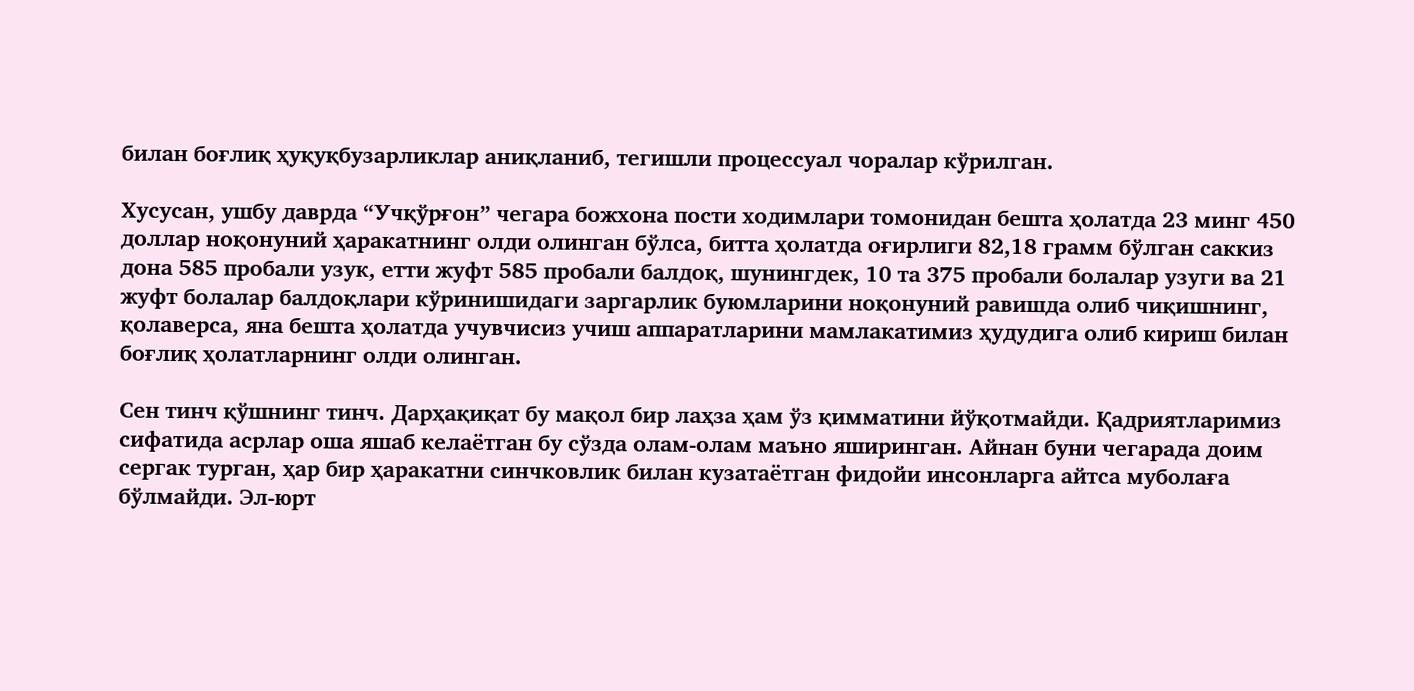билан боғлиқ ҳуқуқбузарликлар аниқланиб, тегишли процессуал чоралар кўрилган.

Хусусан, ушбу даврда “Учқўрғон” чегара божхона пости ходимлари томонидан бешта ҳолатда 23 минг 450 доллар ноқонуний ҳаракатнинг олди олинган бўлса, битта ҳолатда оғирлиги 82,18 грамм бўлган саккиз дона 585 пробали узук, етти жуфт 585 пробали балдоқ, шунингдек, 10 та 375 пробали болалар узуги ва 21 жуфт болалар балдоқлари кўринишидаги заргарлик буюмларини ноқонуний равишда олиб чиқишнинг, қолаверса, яна бешта ҳолатда учувчисиз учиш аппаратларини мамлакатимиз ҳудудига олиб кириш билан боғлиқ ҳолатларнинг олди олинган.

Сен тинч қўшнинг тинч. Дарҳақиқат бу мақол бир лаҳза ҳам ўз қимматини йўқотмайди. Қадриятларимиз сифатида асрлар оша яшаб келаётган бу сўзда олам-олам маъно яширинган. Айнан буни чегарада доим сергак турган, ҳар бир ҳаракатни синчковлик билан кузатаётган фидойи инсонларга айтса муболаға бўлмайди. Эл-юрт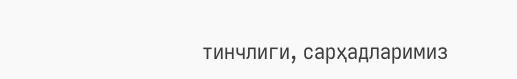тинчлиги, сарҳадларимиз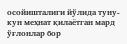осойишталиги йўлида туну-кун меҳнат қилаётган мард ўғлонлар бор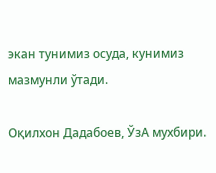экан тунимиз осуда, кунимиз мазмунли ўтади.

Оқилхон Дадабоев, ЎзА мухбири.